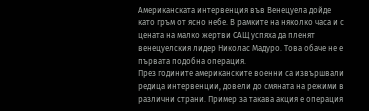Американската интервенция във Венецуела дойде като гръм от ясно небе. В рамките на няколко часа и с цената на малко жертви САЩ успяха да пленят венецуелския лидер Николас Мадуро. Това обаче не е първата подобна операция.
През годините американските военни са извършвали редица интервенции, довели до смяната на режими в различни страни. Пример за такава акция е операция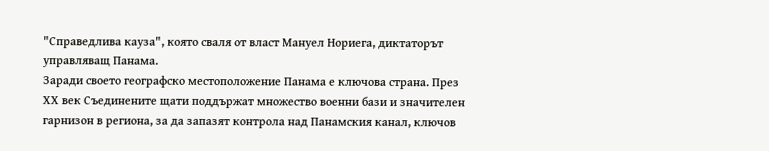"Справедлива кауза", която сваля от власт Мануел Нориега, диктаторът управляващ Панама.
Заради своето географско местоположение Панама е ключова страна. През ХХ век Съединените щати поддържат множество военни бази и значителен гарнизон в региона, за да запазят контрола над Панамския канал, ключов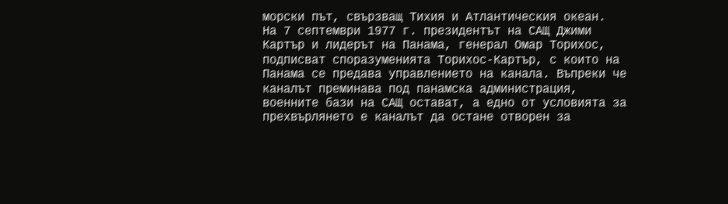морски път, свързващ Тихия и Атлантическия океан.
На 7 септември 1977 г. президентът на САЩ Джими Картър и лидерът на Панама, генерал Омар Торихос, подписват споразуменията Торихос-Картър, с които на Панама се предава управлението на канала. Въпреки че каналът преминава под панамска администрация, военните бази на САЩ остават, а едно от условията за прехвърлянето е каналът да остане отворен за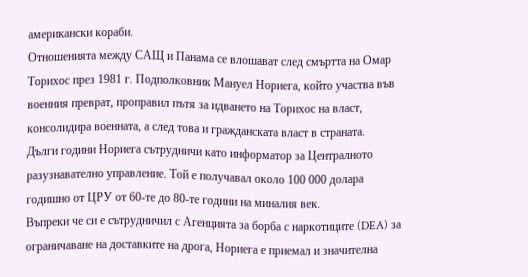американски кораби.
Отношенията между САЩ и Панама се влошават след смъртта на Омар Торихос през 1981 г. Подполковник Мануел Нориега, който участва във военния преврат, проправил пътя за идването на Торихос на власт, консолидира военната, а след това и гражданската власт в страната.
Дълги години Нориега сътрудничи като информатор за Централното разузнавателно управление. Той е получавал около 100 000 долара годишно от ЦРУ от 60-те до 80-те години на миналия век.
Въпреки че си е сътрудничил с Агенцията за борба с наркотиците (DEA) за ограничаване на доставките на дрога, Нориега е приемал и значителна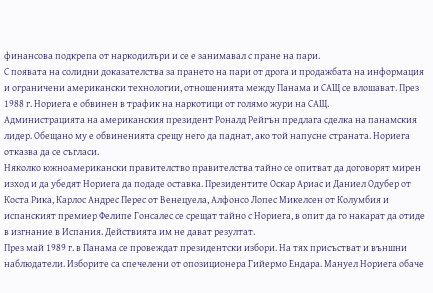финансова подкрепа от наркодилъри и се е занимавал с пране на пари.
С появата на солидни доказателства за прането на пари от дрога и продажбата на информация и ограничени американски технологии, отношенията между Панама и САЩ се влошават. През 1988 г. Нориега е обвинен в трафик на наркотици от голямо жури на САЩ.
Администрацията на американския президент Роналд Рейгън предлага сделка на панамския лидер. Обещано му е обвиненията срещу него да паднат, ако той напусне страната. Нориега отказва да се съгласи.
Няколко южноамерикански правителство правителства тайно се опитват да договорят мирен изход и да убедят Нориега да подаде оставка. Президентите Оскар Ариас и Даниел Одубер от Коста Рика, Карлос Андрес Перес от Венецуела, Алфонсо Лопес Микелсен от Колумбия и испанският премиер Фелипе Гонсалес се срещат тайно с Нориега, в опит да го накарат да отиде в изгнание в Испания. Действията им не дават резултат.
През май 1989 г. в Панама се провеждат президентски избори. На тях присъстват и външни наблюдатели. Изборите са спечелени от опозиционера Гийермо Ендара. Мануел Нориега обаче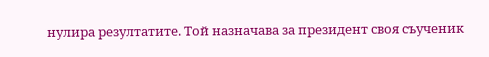нулира резултатите. Той назначава за президент своя съученик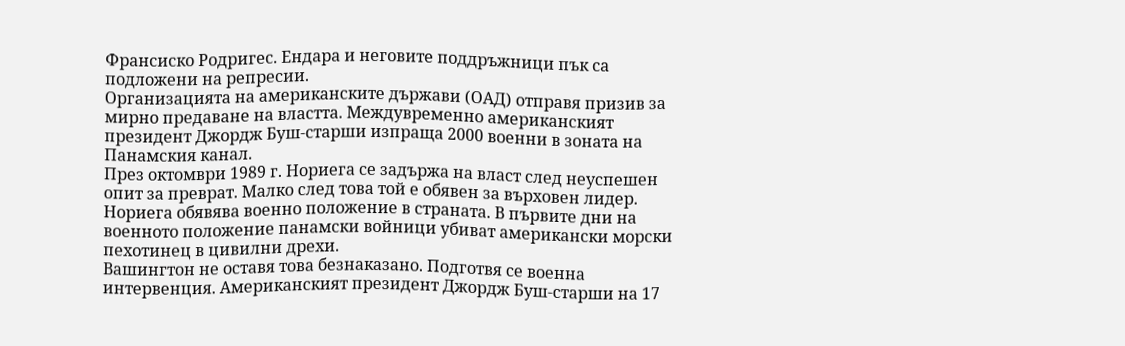Франсиско Родригес. Ендара и неговите поддръжници пък са подложени на репресии.
Организацията на американските държави (ОАД) отправя призив за мирно предаване на властта. Междувременно американският президент Джордж Буш-старши изпраща 2000 военни в зоната на Панамския канал.
През октомври 1989 г. Нориега се задържа на власт след неуспешен опит за преврат. Малко след това той е обявен за върховен лидер. Нориега обявява военно положение в страната. В първите дни на военното положение панамски войници убиват американски морски пехотинец в цивилни дрехи.
Вашингтон не оставя това безнаказано. Подготвя се военна интервенция. Американският президент Джордж Буш-старши на 17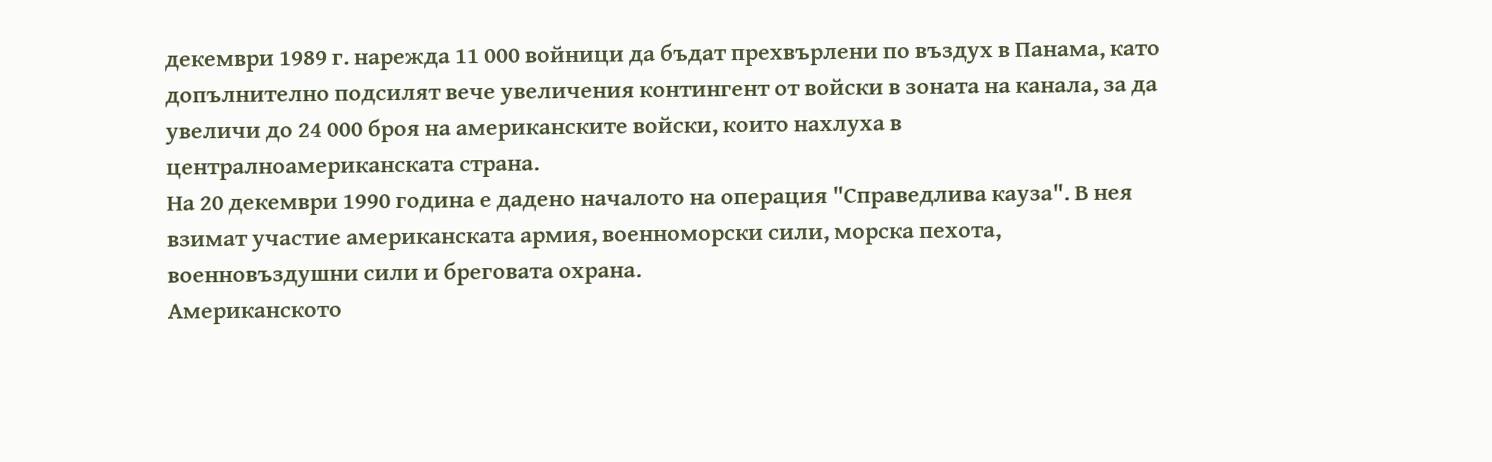декември 1989 г. нарежда 11 000 войници да бъдат прехвърлени по въздух в Панама, като допълнително подсилят вече увеличения контингент от войски в зоната на канала, за да увеличи до 24 000 броя на американските войски, които нахлуха в централноамериканската страна.
На 20 декември 1990 година е дадено началото на операция "Справедлива кауза". В нея взимат участие американската армия, военноморски сили, морска пехота, военновъздушни сили и бреговата охрана.
Американското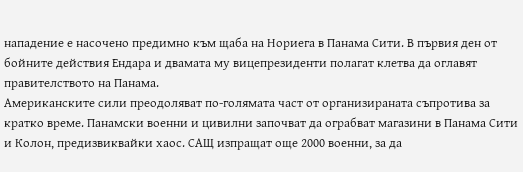нападение е насочено предимно към щаба на Нориега в Панама Сити. В първия ден от бойните действия Ендара и двамата му вицепрезиденти полагат клетва да оглавят правителството на Панама.
Американските сили преодоляват по-голямата част от организираната съпротива за кратко време. Панамски военни и цивилни започват да ограбват магазини в Панама Сити и Колон, предизвиквайки хаос. САЩ изпращат още 2000 военни, за да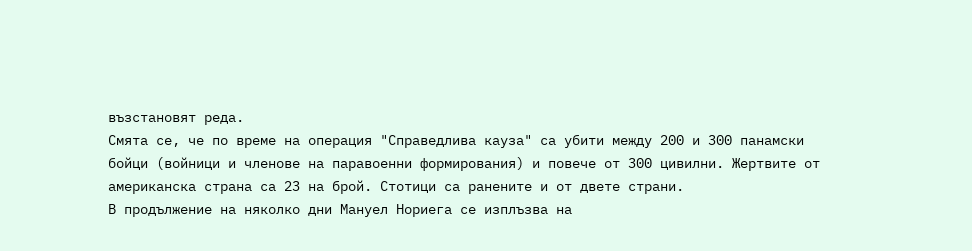възстановят реда.
Смята се, че по време на операция "Справедлива кауза" са убити между 200 и 300 панамски бойци (войници и членове на паравоенни формирования) и повече от 300 цивилни. Жертвите от американска страна са 23 на брой. Стотици са ранените и от двете страни.
В продължение на няколко дни Мануел Нориега се изплъзва на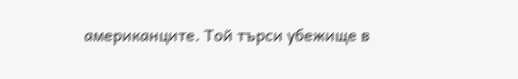американците. Той търси убежище в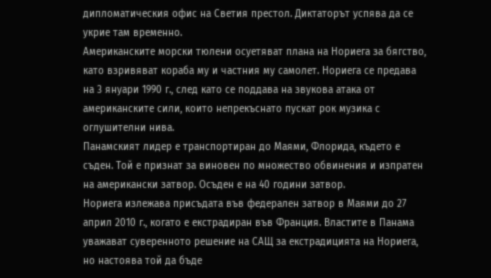дипломатическия офис на Светия престол. Диктаторът успява да се укрие там временно.
Американските морски тюлени осуетяват плана на Нориега за бягство, като взривяват кораба му и частния му самолет. Нориега се предава на 3 януари 1990 г., след като се поддава на звукова атака от американските сили, които непрекъснато пускат рок музика с оглушителни нива.
Панамският лидер е транспортиран до Маями, Флорида, където е съден. Той е признат за виновен по множество обвинения и изпратен на американски затвор. Осъден е на 40 години затвор.
Нориега излежава присъдата във федерален затвор в Маями до 27 април 2010 г., когато е екстрадиран във Франция. Властите в Панама уважават суверенното решение на САЩ за екстрадицията на Нориега, но настоява той да бъде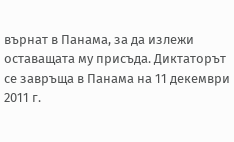върнат в Панама, за да излежи оставащата му присъда. Диктаторът се завръща в Панама на 11 декември 2011 г.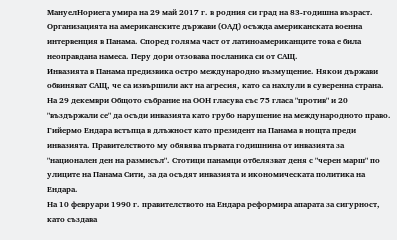МануелНориега умира на 29 май 2017 г. в родния си град на 83-годишна възраст.
Организацията на американските държави (ОАД) осъжда американската военна интервенция в Панама. Според голяма част от латиноамериканците това е била неоправдана намеса. Перу дори отзовава посланика си от САЩ.
Инвазията в Панама предизвика остро международно възмущение. Някои държави обвиняват САЩ, че са извършили акт на агресия, като са нахлули в суверенна страна. На 29 декември Общото събрание на ООН гласува със 75 гласа "против" и 20 "въздържали се" да осъди инвазията като грубо нарушение на международното право.
Гийермо Ендара встъпца в длъжност като президент на Панама в нощта преди инвазията. Правителството му обявява първата годишнина от инвазията за "национален ден на размисъл". Стотици панамци отбелязват деня с "черен марш" по улиците на Панама Сити, за да осъдят инвазията и икономическата политика на Ендара.
На 10 февруари 1990 г. правителството на Ендара реформира апарата за сигурност, като създава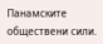Панамските обществени сили.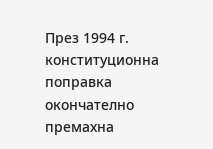През 1994 г. конституционна поправка окончателно премахна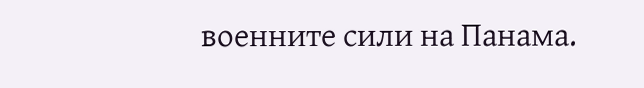военните сили на Панама.